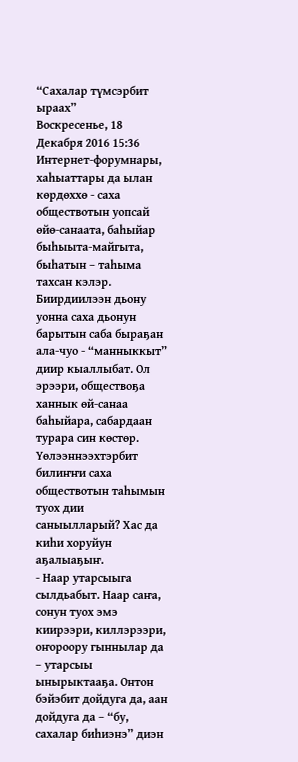“Сахалар түмсэрбит ыраах”
Воскресенье, 18 Декабря 2016 15:36
Интернет-форумнары, хаһыаттары да ылан көрдөххө - саха обществотын уопсай өйө-санаата, баһыйар быһыыта-майгыта, быһатын – таһыма тахсан кэлэр.
Биирдиилээн дьону уонна саха дьонун барытын саба быраҕан ала-чуо - “манныккыт” диир кыаллыбат. Ол эрээри, обществоҕа ханнык өй-санаа баһыйара, сабардаан турара син көстөр.
Үөлээннээхтэрбит билиҥҥи саха обществотын таһымын туох дии саныылларый? Хас да киһи хоруйун аҕалыаҕыҥ.
- Наар утарсыыга сылдьабыт. Наар саҥа, сонун туох эмэ киирээри, киллэрээри, оҥороору гыннылар да – утарсыы ынырыктааҕа. Онтон бэйэбит дойдуга да, аан дойдуга да – “бу, сахалар биһиэнэ” диэн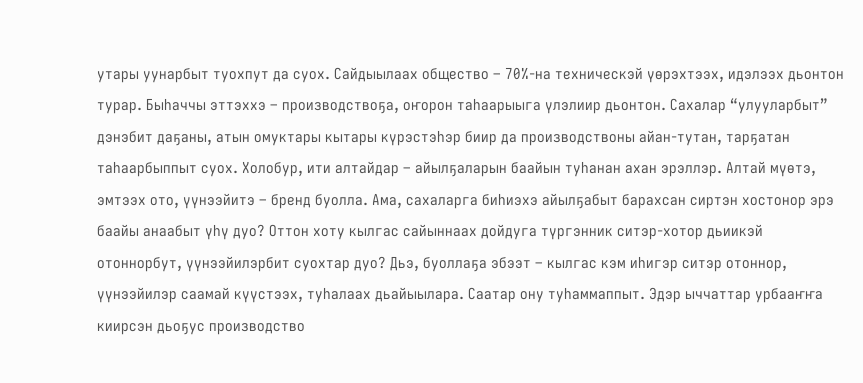утары уунарбыт туохпут да суох. Сайдыылаах общество – 70%-на техническэй үөрэхтээх, идэлээх дьонтон турар. Быһаччы эттэххэ – производствоҕа, оҥорон таһаарыыга үлэлиир дьонтон. Сахалар “улууларбыт” дэнэбит даҕаны, атын омуктары кытары күрэстэһэр биир да производствоны айан-тутан, тарҕатан таһаарбыппыт суох. Холобур, ити алтайдар – айылҕаларын баайын туһанан ахан эрэллэр. Алтай мүөтэ, эмтээх ото, үүнээйитэ – бренд буолла. Ама, сахаларга биһиэхэ айылҕабыт барахсан сиртэн хостонор эрэ баайы анаабыт үһү дуо? Оттон хоту кылгас сайыннаах дойдуга түргэнник ситэр-хотор дьиикэй отоннорбут, үүнээйилэрбит суохтар дуо? Дьэ, буоллаҕа эбээт – кылгас кэм иһигэр ситэр отоннор, үүнээйилэр саамай күүстээх, туһалаах дьайыылара. Саатар ону туһаммаппыт. Эдэр ыччаттар урбааҥҥа киирсэн дьоҕус производство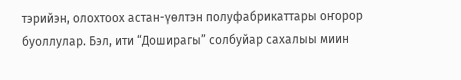тэрийэн, олохтоох астан-үөлтэн полуфабрикаттары оҥорор буоллулар. Бэл, ити “Доширагы” солбуйар сахалыы миин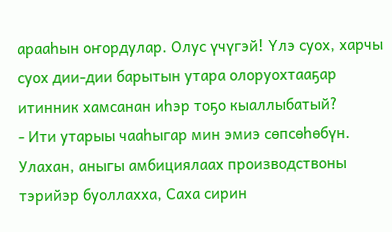арааһын оҥордулар. Олус үчүгэй! Үлэ суох, харчы суох дии-дии барытын утара олоруохтааҕар итинник хамсанан иһэр тоҕо кыаллыбатый?
- Ити утарыы чааһыгар мин эмиэ сөпсөһөбүн. Улахан, аныгы амбициялаах производствоны тэрийэр буоллахха, Саха сирин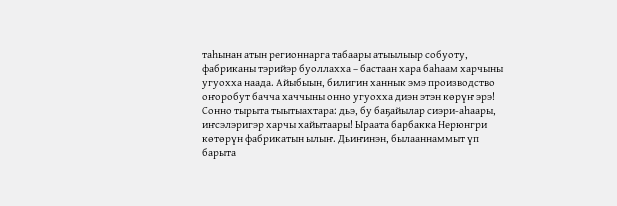таһынан атын регионнарга табаары атыылыыр собуоту, фабриканы тэрийэр буоллахха – бастаан хара баһаам харчыны угуохха наада. Айыбыын, билигин ханнык эмэ производство оҥоробут бачча хаччыны онно угуохха диэн этэн көрүҥ эрэ! Сонно тырыта тыытыахтара: дьэ, бу баҕайылар сиэри-аһаары, иҥсэлэригэр харчы хайытаары! Ыраата барбакка Нерюнгри көтөрүн фабрикатын ылыҥ. Дьиҥинэн, былааннаммыт үп барыта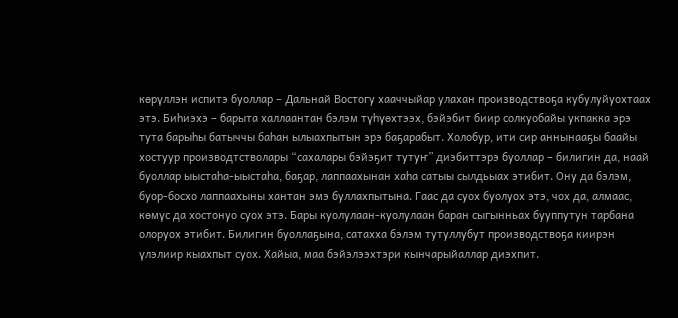көрүллэн испитэ буоллар – Дальнай Востогу хааччыйар улахан производствоҕа кубулуйуохтаах этэ. Биһиэхэ – барыта халлаантан бэлэм түһүөхтээх, бэйэбит биир солкуобайы укпакка эрэ тута барыһы батыччы баһан ылыахпытын эрэ баҕарабыт. Холобур, ити сир аннынааҕы баайы хостуур производтстволары “сахалары бэйэҕит тутуҥ” диэбиттэрэ буоллар – билигин да, наай буоллар ыыстаһа-ыыстаһа, баҕар, лаппаахынан хаһа сатыы сылдьыах этибит. Ону да бэлэм, буор-босхо лаппаахыны хантан эмэ буллахпытына. Гаас да суох буолуох этэ, чох да, алмаас, көмүс да хостонуо суох этэ. Бары куолулаан-куолулаан баран сыгынньах бууппутун тарбана олоруох этибит. Билигин буоллаҕына, сатахха бэлэм тутуллубут производствоҕа киирэн үлэлиир кыахпыт суох. Хайыа, маа бэйэлээхтэри кынчарыйаллар диэхпит.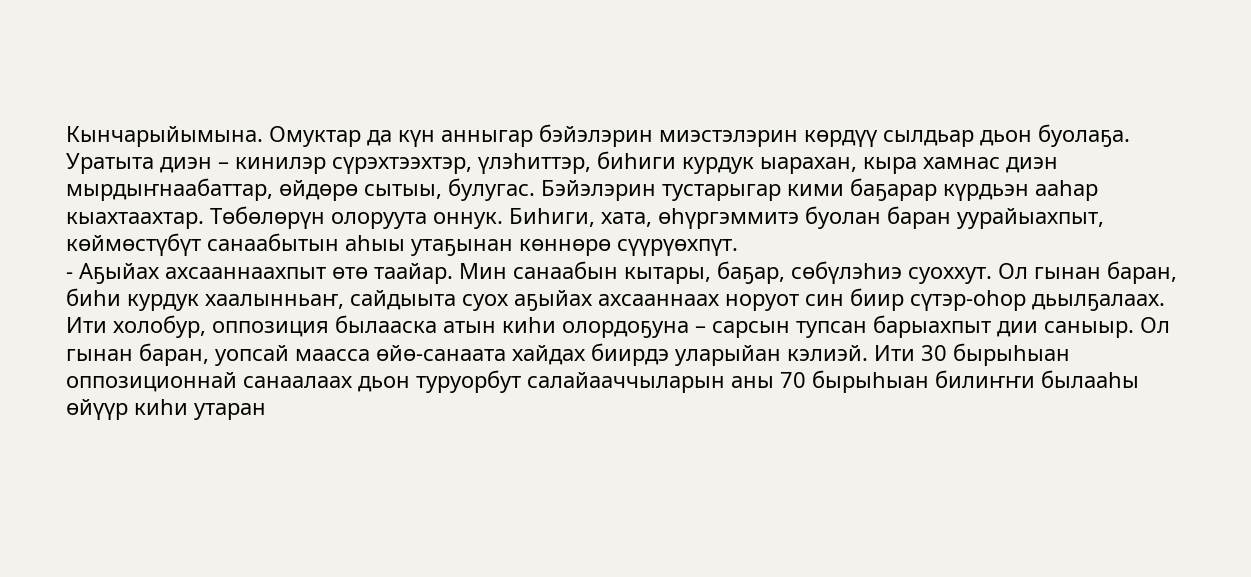Кынчарыйымына. Омуктар да күн анныгар бэйэлэрин миэстэлэрин көрдүү сылдьар дьон буолаҕа. Уратыта диэн – кинилэр сүрэхтээхтэр, үлэһиттэр, биһиги курдук ыарахан, кыра хамнас диэн мырдыҥнаабаттар, өйдөрө сытыы, булугас. Бэйэлэрин тустарыгар кими баҕарар күрдьэн ааһар кыахтаахтар. Төбөлөрүн олоруута оннук. Биһиги, хата, өһүргэммитэ буолан баран уурайыахпыт, көймөстүбүт санаабытын аһыы утаҕынан көннөрө сүүрүөхпүт.
- Аҕыйах ахсааннаахпыт өтө таайар. Мин санаабын кытары, баҕар, сөбүлэһиэ суоххут. Ол гынан баран, биһи курдук хаалынньаҥ, сайдыыта суох аҕыйах ахсааннаах норуот син биир сүтэр-оһор дьылҕалаах. Ити холобур, оппозиция былааска атын киһи олордоҕуна – сарсын тупсан барыахпыт дии саныыр. Ол гынан баран, уопсай маасса өйө-санаата хайдах биирдэ уларыйан кэлиэй. Ити 30 бырыһыан оппозиционнай санаалаах дьон туруорбут салайааччыларын аны 70 бырыһыан билиҥҥи былааһы өйүүр киһи утаран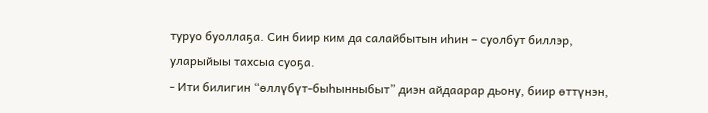туруо буоллаҕа. Син биир ким да салайбытын иһин – суолбут биллэр, уларыйыы тахсыа суоҕа.
- Ити билигин “өллүбүт-быһынныбыт” диэн айдаарар дьону, биир өттүнэн,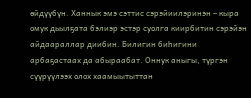өйдүүбүн. Ханнык эмэ сэттис сэрэйиилэринэн – кыра омук дьылҕата бэлиэр эстэр суолга киирбитин сэрэйэн айдаараллар диибин. Билигин биһигини арбаҕастаах да абыраабат. Оннук аныгы, түргэн сүүрүүлээх олох хаамыытыттан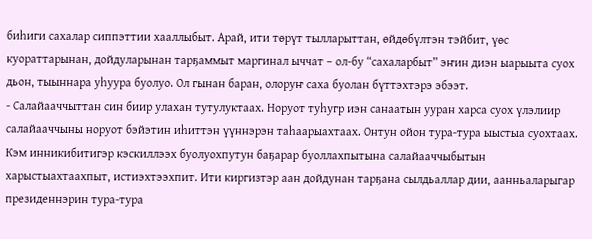биһиги сахалар сиппэттии хааллыбыт. Арай, ити төрүт тылларыттан, өйдөбүлтэн тэйбит, үөс куораттарынан, дойдуларынан тарҕаммыт маргинал ыччат – ол-бу “сахаларбыт” эҥин диэн ыарыыта суох дьон, тыыннара уһуура буолуо. Ол гынан баран, олоруҥ саха буолан бүттэхтэрэ эбээт.
- Салайааччыттан син биир улахан тутулуктаах. Норуот туһугр иэн санаатын ууран харса суох үлэлиир салайааччыны норуот бэйэтин иһиттэн үүннэрэн таһаарыахтаах. Онтун ойон тура-тура ыыстыа суохтаах. Кэм инникибитигэр кэскиллээх буолуохпутун баҕарар буоллахпытына салайааччыбытын харыстыахтаахпыт, истиэхтээхпит. Ити киргизтэр аан дойдунан тарҕана сылдьаллар дии, аанньаларыгар президеннэрин тура-тура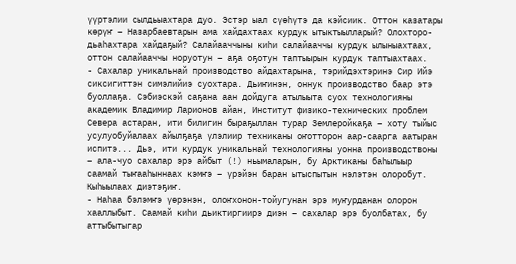үүртэлии сылдьыахтара дуо. Эстэр ыал сүөһүтэ да кэйсиик. Оттон казатары көрүҥ – Назарбаевтарын ама хайдахтаах курдук ытыктыылларый? Олохторо-дьаһахтара хайдаҕый? Салайааччыны киһи салайааччы курдук ылыныахтаах, оттон салайааччы норуотун – аҕа оҕотун таптыырын курдук таптыахтаах.
- Сахалар уникальнай производство айдахтарына, тэрийдэхтэринэ Сир Ийэ сиксигиттэн симэлийиэ суохтара. Дьиҥинэн, оннук производство баар этэ буоллаҕа. Сэбиэскэй саҕана аан дойдуга атылыыта суох технологияны академик Владимир Ларионов айан, Институт физико-технических проблем Севера астаран, ити билигин быраҕыллан турар Землеройкаҕа – хоту тыйыс усулуобуйалаах айылҕаҕа үлэлиир техниканы оҥотторон аар-саарга аатыран испитэ... Дьэ, ити курдук уникальнай технологияны уонна производствоны – ала-чуо сахалар эрэ айбыт (!) ньымаларын, бу Арктиканы баһылыыр саамай тыҥааһыннаах кэмҥэ – үрэйэн баран ытыспытын нэлэтэн олоробут. Кыһыылаах диэтэҕиҥ.
- Наһаа бэлэмҥэ үөрэнэн, олоҥхонон-тойугунан эрэ муҥурданан олорон хааллыбыт. Саамай киһи дьиктиргиирэ диэн – сахалар эрэ буолбатах, бу аттыбытыгар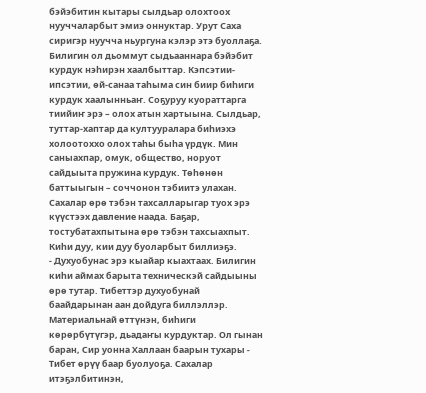бэйэбитин кытары сылдьар олохтоох нууччаларбыт эмиэ оннуктар. Урут Саха сиригэр нуучча ньургуна кэлэр этэ буоллаҕа. Билигин ол дьоммут сыдьааннара бэйэбит курдук нэһирэн хаалбыттар. Кэпсэтии-ипсэтии, өй-санаа таһыма син биир биһиги курдук хаалынньаҥ. Соҕуруу куораттарга тиийиҥ эрэ – олох атын хартыына. Сылдьар, туттар-хаптар да култууралара биһиэхэ холоотоххо олох таһы быһа үрдүк. Мин саныахпар, омук, общество, норуот сайдыыта пружина курдук. Төһөнөн баттыыгын – соччонон тэбиитэ улахан. Сахалар өрө тэбэн тахсалларыгар туох эрэ күүстээх давление наада. Баҕар, тостубатахпытына өрө тэбэн тахсыахпыт. Киһи дуу, кии дуу буоларбыт биллиэҕэ.
- Духуобунас эрэ кыайар кыахтаах. Билигин киһи аймах барыта техническэй сайдыыны өрө тутар. Тибеттэр духуобунай баайдарынан аан дойдуга биллэллэр. Материальнай өттүнэн, биһиги көрөрбүтүгэр, дьадаҥы курдуктар. Ол гынан баран, Сир уонна Халлаан баарын тухары - Тибет өрүү баар буолуоҕа. Сахалар итэҕэлбитинэн,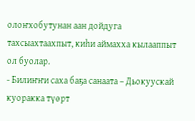олоҥхобутунан аан дойдуга тахсыахтаахпыт, киһи аймахха кылааппыт ол буолар.
- Билиҥҥи саха баҕа санаата – Дьокуускай куоракка түөрт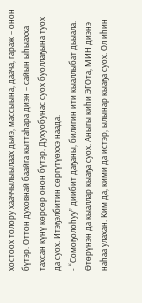хостоох толору хааччылыылаах дьиэ, массыына, даача, гараж – онон бүтэр. Оттон духовнай баайга кыттаһара диэн – сайын ыһыахха тахсан күнү көрсөр онон бүтэр. Духуобунас суох буоллаҕына туох да суох. Итэҕэлбитин сөргүтүөххэ наада.
- “Сомоҕолоһуу” диибит даҕаны, билигин ити кыаллыбат дьыала. Өтөрүнэн да кыаллар кыаҕа суох. Аныгы киһи ЭГОта, МИН диэнэ наһаа улахан. Ким да, кими да истэр, ылынар кыаҕа суох. Ол иһин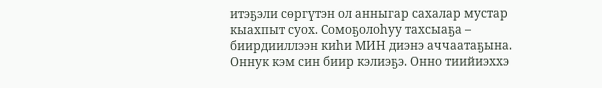итэҕэли сөргүтэн ол анныгар сахалар мустар кыахпыт суох. Сомоҕолоһуу тахсыаҕа – биирдииллээн киһи МИН диэнэ аччаатаҕына. Оннук кэм син биир кэлиэҕэ. Онно тиийиэххэ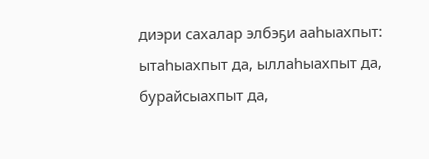диэри сахалар элбэҕи ааһыахпыт: ытаһыахпыт да, ыллаһыахпыт да, бурайсыахпыт да,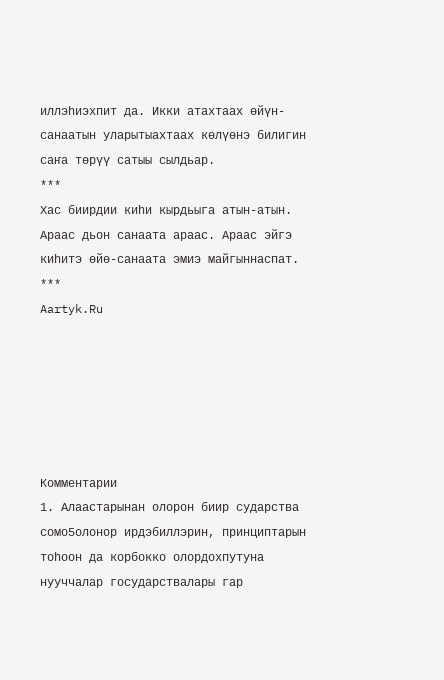иллэһиэхпит да. Икки атахтаах өйүн-санаатын уларытыахтаах көлүөнэ билигин саҥа төрүү сатыы сылдьар.
***
Хас биирдии киһи кырдьыга атын-атын. Араас дьон санаата араас. Араас эйгэ киһитэ өйө-санаата эмиэ майгыннаспат.
***
Aartyk.Ru






Комментарии
1. Алаастарынан олорон биир сударства сомо5олонор ирдэбиллэрин, принциптарын тоhоон да корбокко олордохпутуна нууччалар государствалары гар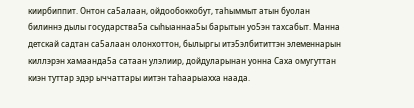киирбиппит. Онтон са5алаан, ойдообоккобут, таhыммыт атын буолан билиннэ дылы государства5а сыhыаннаа5ы барытын уо5эн тахсабыт. Манна детскай садтан са5алаан олонхоттон, былыргы итэ5элбититтэн элеменнарын киллэрэн хамаанда5а сатаан улэлиир, дойдуларынан уонна Саха омугуттан киэн туттар эдэр ыччаттары иитэн таhаарыахха наада.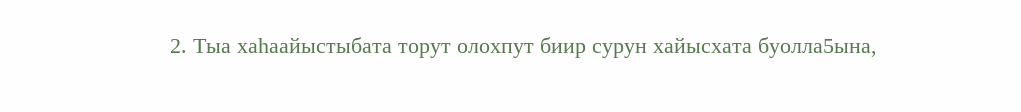2. Тыа хаhаайыстыбата торут олохпут биир сурун хайысхата буолла5ына,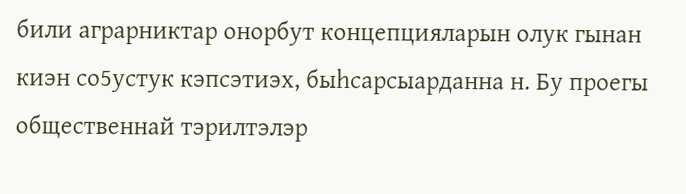били аграрниктар онорбут концепцияларын олук гынан киэн со5устук кэпсэтиэх, быhсарсыарданна н. Бу проегы общественнай тэрилтэлэр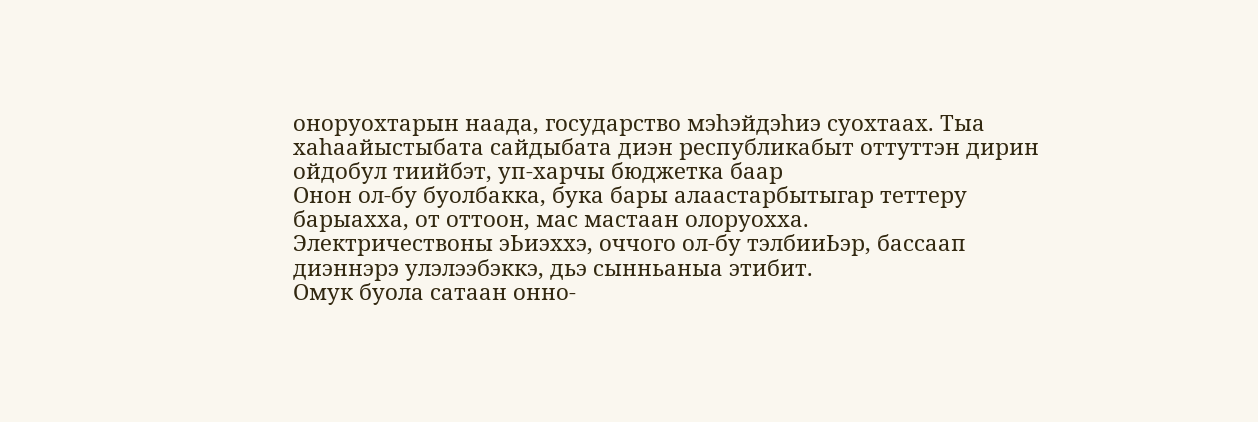оноруохтарын наада, государство мэhэйдэhиэ суохтаах. Тыа хаhаайыстыбата сайдыбата диэн республикабыт оттуттэн дирин ойдобул тиийбэт, уп-харчы бюджетка баар
Онон ол-бу буолбакка, бука бары алаастарбытыгар теттеру барыахха, от оттоон, мас мастаан олоруохха.
Электричествоны эЬиэххэ, оччого ол-бу тэлбииЬэр, бассаап диэннэрэ улэлээбэккэ, дьэ сынньаныа этибит.
Омук буола сатаан онно-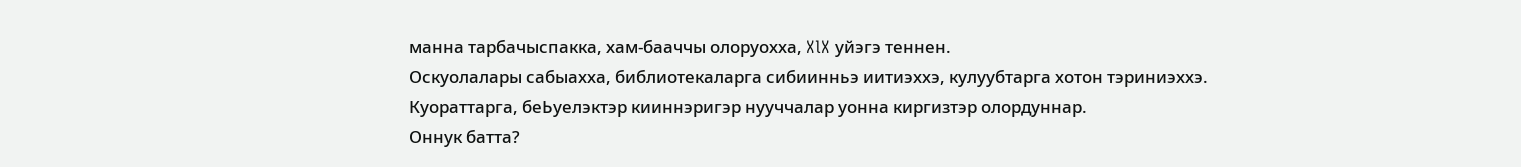манна тарбачыспакка, хам-бааччы олоруохха, XlX уйэгэ теннен.
Оскуолалары сабыахха, библиотекаларга сибиинньэ иитиэххэ, кулуубтарга хотон тэриниэххэ.
Куораттарга, беЬуелэктэр кииннэригэр нууччалар уонна киргизтэр олордуннар.
Оннук батта?